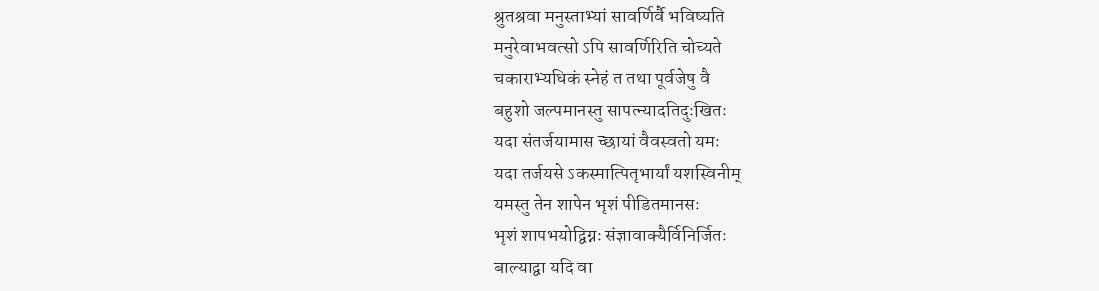श्रुतश्रवा मनुस्ताभ्यां सावर्णिर्वै भविष्यति
मनुरेवाभवत्सो ऽपि सावर्णिरिति चोच्यते
चकाराभ्यधिकं स्नेहं त तथा पूर्वजेषु वै
बहुशो जल्पमानस्तु सापत्न्यादतिदुःखितः
यदा संतर्जयामास च्छायां वैवस्वतो यमः
यदा तर्जयसे ऽकस्मात्पितृभार्यां यशस्विनीम्
यमस्तु तेन शापेन भृशं पीडितमानसः
भृशं शापभयोद्विग्नः संज्ञावाक्यैर्विनिर्जितः
बाल्याद्वा यदि वा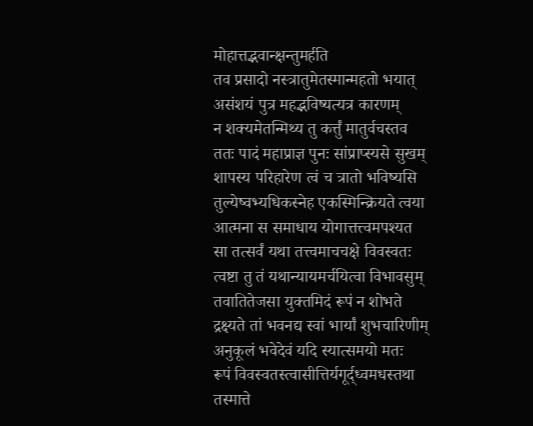मोहात्तद्भवान्क्षन्तुमर्हति
तव प्रसादो नस्त्रातुमेतस्मान्महतो भयात्
असंशयं पुत्र महद्भविष्यत्यत्र कारणम्
न शक्यमेतन्मिथ्य तु कर्त्तुं मातुर्वचस्तव
ततः पादं महाप्राज्ञ पुनः सांप्राप्स्यसे सुखम्
शापस्य परिहारेण त्वं च त्रातो भविष्यसि
तुल्येष्वभ्यधिकस्नेह एकस्मिन्क्रियते त्वया
आत्मना स समाधाय योगात्तत्त्वमपश्यत
सा तत्सर्वं यथा तत्त्वमाचचक्षे विवस्वतः
त्वष्टा तु तं यथान्यायमर्चयित्वा विभावसुम्
तवातितेजसा युक्तमिदं रूपं न शोभते
द्रक्ष्यते तां भवनद्य स्वां भार्यां शुभचारिणीम्
अनुकूलं भवेदेवं यदि स्यात्समयो मतः
रूपं विवस्वतस्त्वासीत्तिर्यगूर्द्ध्वमधस्तथा
तस्मात्ते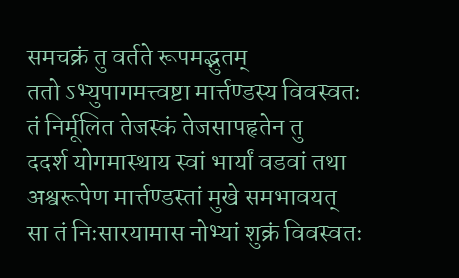समचक्रं तु वर्तते रूपमद्भुतम्
ततो ऽभ्युपागमत्त्वष्टा मार्त्तण्डस्य विवस्वतः
तं निर्मूलित तेजस्कं तेजसापहृतेन तु
ददर्श योगमास्थाय स्वां भार्यां वडवां तथा
अश्वरूपेण मार्त्तण्डस्तां मुखे समभावयत्
सा तं निःसारयामास नोभ्यां शुक्रं विवस्वतः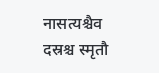नासत्यश्चैव दस्रश्च स्मृतौ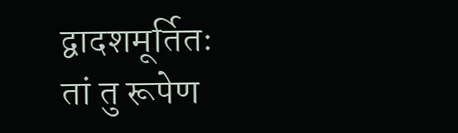द्वादशमूर्तितः
तां तु रूपेण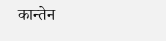कान्तेन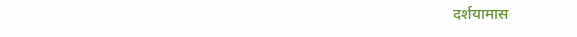दर्शयामास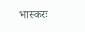भास्करः